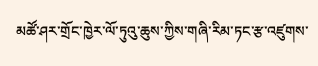མཚོ་ཤར་གྲོང་ཁྱེར་ལོ་ཏུའུ་ཆུས་ཀྱིས་གཞི་རིམ་ཏང་རྩ་འཛུགས་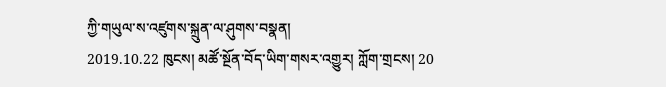ཀྱི་གཡུལ་ས་འཛུགས་སྐྲུན་ལ་ཤུགས་བསྣན།
2019.10.22 ཁུངས། མཚོ་སྔོན་བོད་ཡིག་གསར་འགྱུར། ཀློག་གྲངས། 20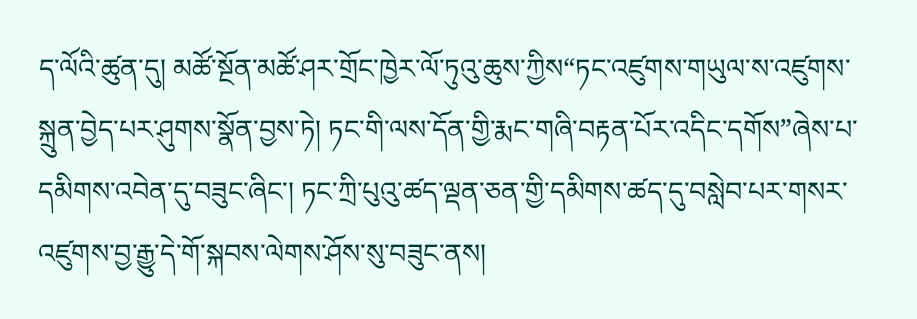ད་ལོའི་ཚུན་དུ། མཚོ་སྔོན་མཚོ་ཤར་གྲོང་ཁྱེར་ལོ་ཏུའུ་ཆུས་ཀྱིས“ཏང་འཛུགས་གཡུལ་ས་འཛུགས་སྐྲུན་བྱེད་པར་ཤུགས་སྣོན་བྱས་ཏེ། ཏང་གི་ལས་དོན་གྱི་རྨང་གཞི་བརྟན་པོར་འདིང་དགོས”ཞེས་པ་དམིགས་འབེན་དུ་བཟུང་ཞིང་། ཏང་ཀྲི་པུའུ་ཚད་ལྡན་ཅན་གྱི་དམིགས་ཚད་དུ་བསླེབ་པར་གསར་འཛུགས་བྱ་རྒྱུ་དེ་གོ་སྐབས་ལེགས་ཤོས་སུ་བཟུང་ནས།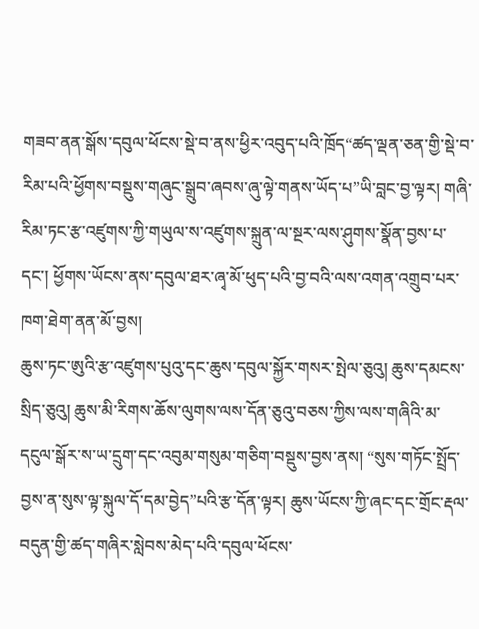གཟབ་ནན་སྒོས་དབུལ་ཕོངས་སྡེ་བ་ནས་ཕྱིར་འབུད་པའི་ཁྲོད“ཚད་ལྡན་ཅན་གྱི་སྡེ་བ་རིམ་པའི་ཕྱོགས་བསྡུས་གཞུང་སྒྲུབ་ཞབས་ཞུ་ལྟེ་གནས་ཡོད་པ”ཡི་བླང་བྱ་ལྟར། གཞི་རིམ་ཏང་རྩ་འཛུགས་ཀྱི་གཡུལ་ས་འཛུགས་སྐྲུན་ལ་སྔར་ལས་ཤུགས་སྣོན་བྱས་པ་དང་། ཕྱོགས་ཡོངས་ནས་དབུལ་ཐར་ཞྭ་མོ་ཕུད་པའི་བྱ་བའི་ལས་འགན་འགྲུབ་པར་ཁག་ཐེག་ནན་མོ་བྱས།
ཆུས་ཏང་ཨུའི་རྩ་འཛུགས་པུའུ་དང་ཆུས་དབུལ་སྐྱོར་གསར་སྤེལ་ཅུའུ། ཆུས་དམངས་སྲིད་ཅུའུ། ཆུས་མི་རིགས་ཆོས་ལུགས་ལས་དོན་ཅུའུ་བཅས་ཀྱིས་ལས་གཞིའི་མ་དངུལ་སྒོར་ས་ཡ་དྲུག་དང་འབུམ་གསུམ་གཅིག་བསྡུས་བྱས་ནས། “སུས་གཏོང་སྤྲོད་བྱས་ན་སུས་ལྟ་སྐུལ་དོ་དམ་བྱེད”པའི་རྩ་དོན་ལྟར། ཆུས་ཡོངས་ཀྱི་ཞང་དང་གྲོང་རྡལ་བདུན་གྱི་ཚད་གཞིར་སླེབས་མེད་པའི་དབུལ་ཕོངས་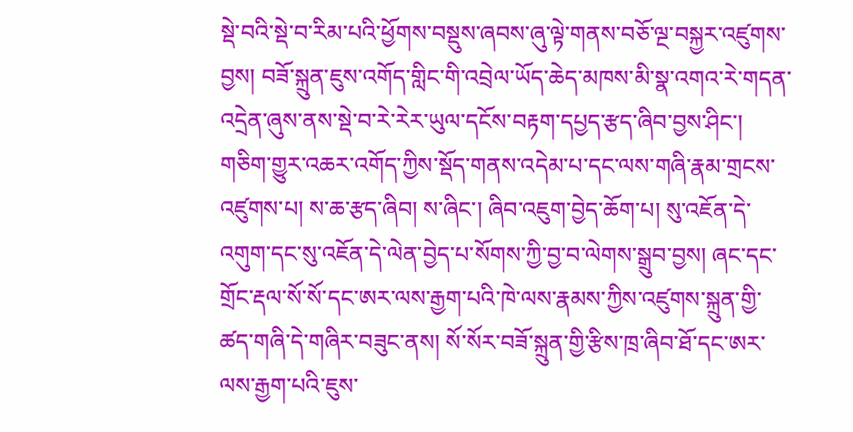སྡེ་བའི་སྡེ་བ་རིམ་པའི་ཕྱོགས་བསྡུས་ཞབས་ཞུ་ལྟེ་གནས་བཅོ་ལྔ་བསྐྱར་འཛུགས་བྱས། བཟོ་སྐྲུན་ཇུས་འགོད་གླིང་གི་འབྲེལ་ཡོད་ཆེད་མཁས་མི་སྣ་འགའ་རེ་གདན་འདྲེན་ཞུས་ནས་སྡེ་བ་རེ་རེར་ཡུལ་དངོས་བརྟག་དཔྱད་རྩད་ཞིབ་བྱས་ཤིང་། གཅིག་གྱུར་འཆར་འགོད་ཀྱིས་སྡོད་གནས་འདེམ་པ་དང་ལས་གཞི་རྣམ་གྲངས་འཛུགས་པ། ས་ཆ་རྩད་ཞིབ། ས་ཞིང་། ཞིབ་འཇུག་བྱེད་ཆོག་པ། སུ་འཇོན་དེ་འགུག་དང་སུ་འཇོན་དེ་ལེན་བྱེད་པ་སོགས་ཀྱི་བྱ་བ་ལེགས་སྒྲུབ་བྱས། ཞང་དང་གྲོང་རྡལ་སོ་སོ་དང་ཨར་ལས་རྒྱག་པའི་ཁེ་ལས་རྣམས་ཀྱིས་འཛུགས་སྐྲུན་གྱི་ཚད་གཞི་དེ་གཞིར་བཟུང་ནས། སོ་སོར་བཟོ་སྐྲུན་གྱི་རྩིས་ཁྲ་ཞིབ་ཐོ་དང་ཨར་ལས་རྒྱག་པའི་ཇུས་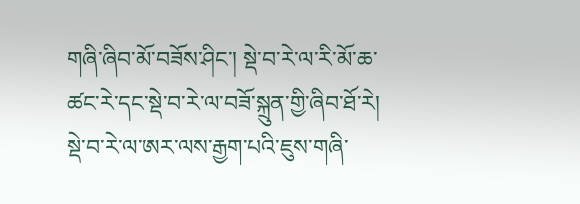གཞི་ཞིབ་མོ་བཟོས་ཤིང་། སྡེ་བ་རེ་ལ་རི་མོ་ཆ་ཚང་རེ་དང་སྡེ་བ་རེ་ལ་བཟོ་སྐྲུན་གྱི་ཞིབ་ཐོ་རེ། སྡེ་བ་རེ་ལ་ཨར་ལས་རྒྱག་པའི་ཇུས་གཞི་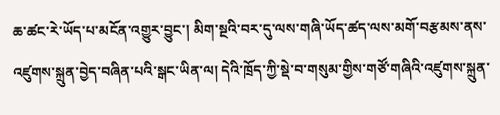ཆ་ཚང་རེ་ཡོད་པ་མངོན་འགྱུར་བྱུང་། མིག་སྔའི་བར་དུ་ལས་གཞི་ཡོད་ཚད་ལས་མགོ་བརྩམས་ནས་འཛུགས་སྐྲུན་བྱེད་བཞིན་པའི་སྒང་ཡིན་ལ། དེའི་ཁྲོད་ཀྱི་སྡེ་བ་གསུམ་གྱིས་གཙོ་གཞིའི་འཛུགས་སྐྲུན་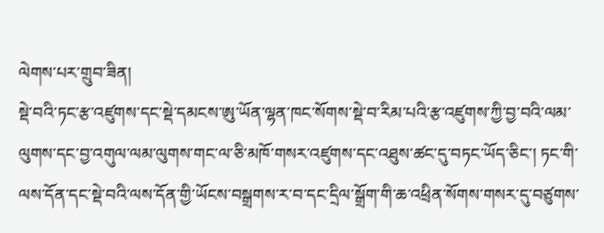ལེགས་པར་གྲུབ་ཟིན།
སྡེ་བའི་ཏང་རྩ་འཛུགས་དང་སྡེ་དམངས་ཨུ་ཡོན་ལྷན་ཁང་སོགས་སྡེ་བ་རིམ་པའི་རྩ་འཛུགས་ཀྱི་བྱ་བའི་ལམ་ལུགས་དང་བྱ་འགུལ་ལམ་ལུགས་གང་ལ་ཅི་མཁོ་གསར་འཛུགས་དང་འཐུས་ཚང་དུ་བཏང་ཡོད་ཅིང་། ཏང་གི་ལས་དོན་དང་སྡེ་བའི་ལས་དོན་གྱི་ཡོངས་བསྒྲགས་ར་བ་དང་དྲིལ་སྒྲོག་གི་ཆ་འཕྲིན་སོགས་གསར་དུ་བཙུགས་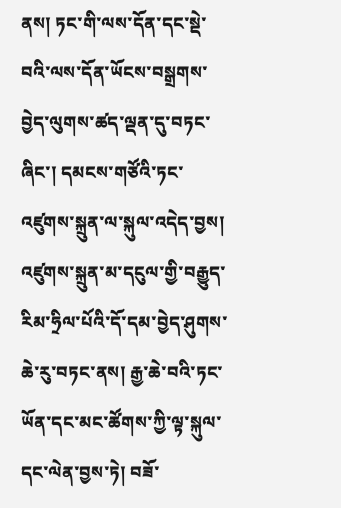ནས། ཏང་གི་ལས་དོན་དང་སྡེ་བའི་ལས་དོན་ཡོངས་བསྒྲགས་བྱེད་ལུགས་ཚད་ལྡན་དུ་བཏང་ཞིང་། དམངས་གཙོའི་ཏང་འཛུགས་སྐྲུན་ལ་སྐུལ་འདེད་བྱས། འཛུགས་སྐྲུན་མ་དངུལ་གྱི་བརྒྱུད་རིམ་ཧྲིལ་པོའི་དོ་དམ་བྱེད་ཤུགས་ཆེ་རུ་བཏང་ནས། རྒྱ་ཆེ་བའི་ཏང་ཡོན་དང་མང་ཚོགས་ཀྱི་ལྟ་སྐུལ་དང་ལེན་བྱས་ཏེ། བཟོ་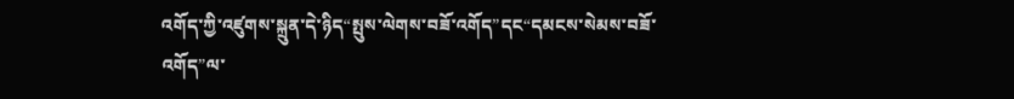འགོད་ཀྱི་འཛུགས་སྐྲུན་དེ་ཉིད“སྤུས་ལེགས་བཟོ་འགོད”དང“དམངས་སེམས་བཟོ་འགོད”ལ་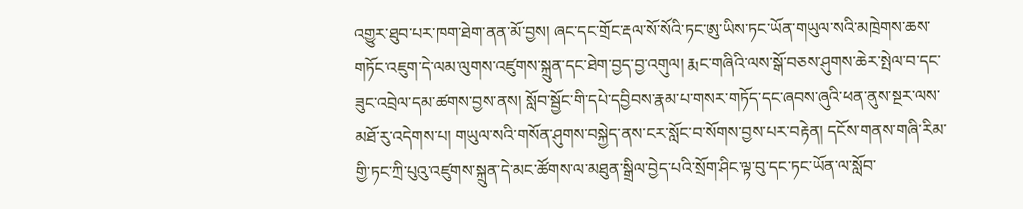འགྱུར་ཐུབ་པར་ཁག་ཐེག་ནན་མོ་བྱས། ཞང་དང་གྲོང་རྡལ་སོ་སོའི་ཏང་ཨུ་ཡིས་ཏང་ཡོན་གཡུལ་སའི་མཁྲེགས་ཆས་གཏོང་འཇུག་དེ་ལམ་ལུགས་འཛུགས་སྐྲུན་དང་ཐེག་བྱད་བྱ་འགུལ། རྨང་གཞིའི་ལས་སྒོ་བཅས་ཤུགས་ཆེར་སྤེལ་བ་དང་ཟུང་འབྲེལ་དམ་ཚགས་བྱས་ནས། སློབ་སྦྱོང་གི་དཔེ་དབྱིབས་རྣམ་པ་གསར་གཏོད་དང་ཞབས་ཞུའི་ཕན་ནུས་སྔར་ལས་མཐོ་རུ་འདེགས་པ། གཡུལ་སའི་གསོན་ཤུགས་བསྐྱེད་ནས་ངར་སློང་བ་སོགས་བྱས་པར་བརྟེན། དངོས་གནས་གཞི་རིམ་གྱི་ཏང་ཀྲི་པུའུ་འཛུགས་སྐྲུན་དེ་མང་ཚོགས་ལ་མཐུན་སྒྲིལ་བྱེད་པའི་སྲོག་ཤིང་ལྟ་བུ་དང་ཏང་ཡོན་ལ་སློབ་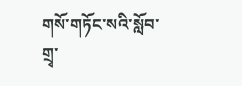གསོ་གཏོང་སའི་སློབ་གྲྭ་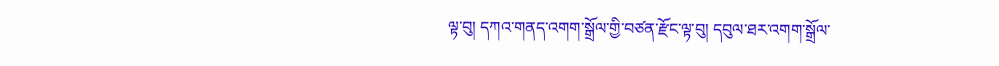ལྟ་བུ། དཀའ་གནད་འགག་སྒྲོལ་གྱི་བཙན་རྫོང་ལྟ་བུ། དབུལ་ཐར་འགག་སྒྲོལ་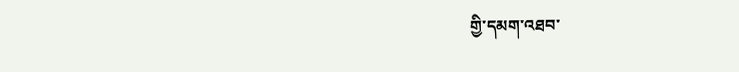གྱི་དམག་འཐབ་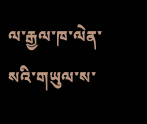ལ་རྒྱལ་ཁ་ལེན་སའི་གཡུལ་ས་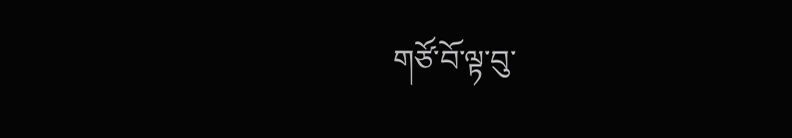གཙོ་བོ་ལྟ་བུ་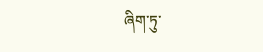ཞིག་ཏུ་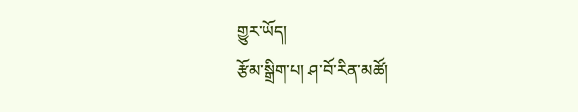གྱུར་ཡོད།
རྩོམ་སྒྲིག་པ། ཤ་བོ་རིན་མཚོ།